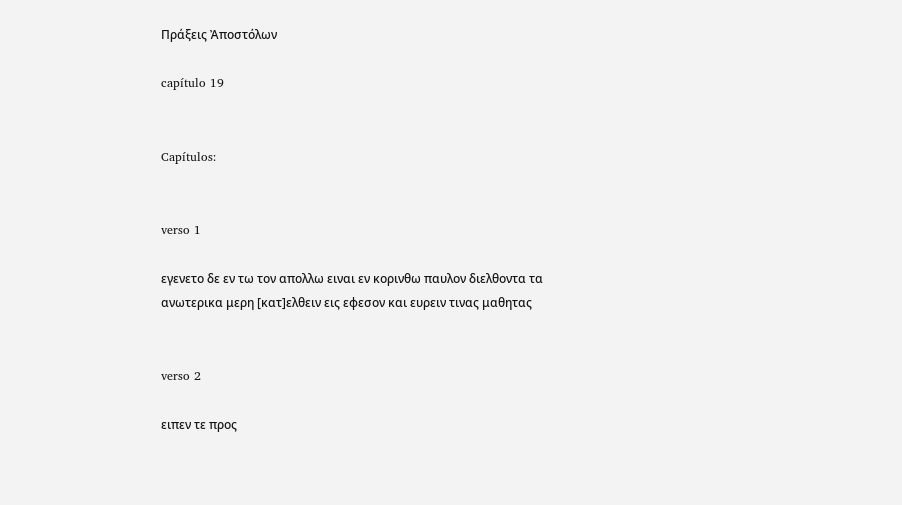Πράξεις Ἀποστόλων

capítulo 19


Capítulos:


verso 1

εγενετο δε εν τω τον απολλω ειναι εν κορινθω παυλον διελθοντα τα ανωτερικα μερη [κατ]ελθειν εις εφεσον και ευρειν τινας μαθητας


verso 2

ειπεν τε προς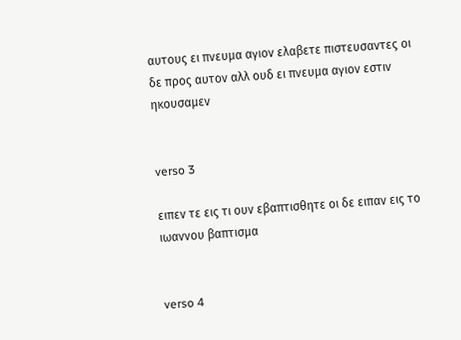αυτους ει πνευμα αγιον ελαβετε πιστευσαντες οι δε προς αυτον αλλ ουδ ει πνευμα αγιον εστιν ηκουσαμεν


verso 3

ειπεν τε εις τι ουν εβαπτισθητε οι δε ειπαν εις το ιωαννου βαπτισμα


verso 4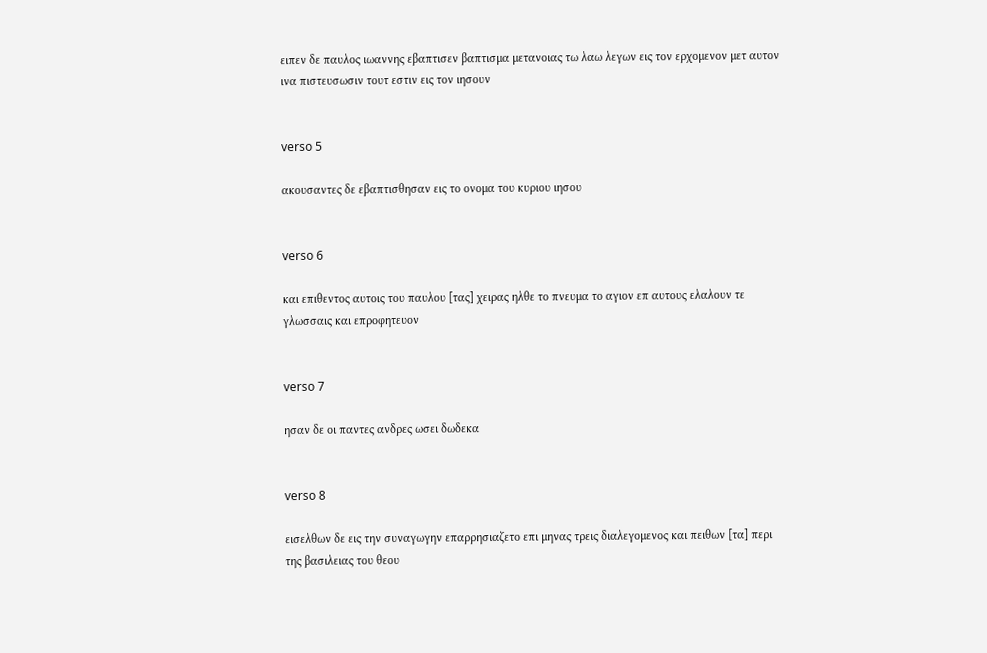ειπεν δε παυλος ιωαννης εβαπτισεν βαπτισμα μετανοιας τω λαω λεγων εις τον ερχομενον μετ αυτον ινα πιστευσωσιν τουτ εστιν εις τον ιησουν


verso 5

ακουσαντες δε εβαπτισθησαν εις το ονομα του κυριου ιησου


verso 6

και επιθεντος αυτοις του παυλου [τας] χειρας ηλθε το πνευμα το αγιον επ αυτους ελαλουν τε γλωσσαις και επροφητευον


verso 7

ησαν δε οι παντες ανδρες ωσει δωδεκα


verso 8

εισελθων δε εις την συναγωγην επαρρησιαζετο επι μηνας τρεις διαλεγομενος και πειθων [τα] περι της βασιλειας του θεου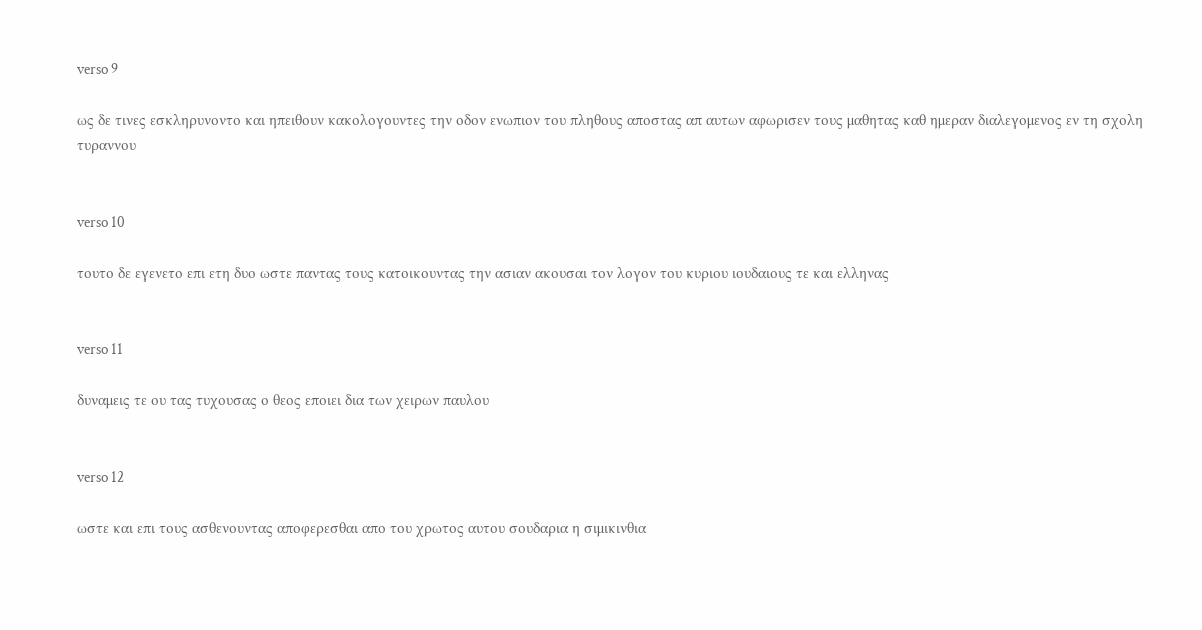verso 9

ως δε τινες εσκληρυνοντο και ηπειθουν κακολογουντες την οδον ενωπιον του πληθους αποστας απ αυτων αφωρισεν τους μαθητας καθ ημεραν διαλεγομενος εν τη σχολη τυραννου


verso 10

τουτο δε εγενετο επι ετη δυο ωστε παντας τους κατοικουντας την ασιαν ακουσαι τον λογον του κυριου ιουδαιους τε και ελληνας


verso 11

δυναμεις τε ου τας τυχουσας ο θεος εποιει δια των χειρων παυλου


verso 12

ωστε και επι τους ασθενουντας αποφερεσθαι απο του χρωτος αυτου σουδαρια η σιμικινθια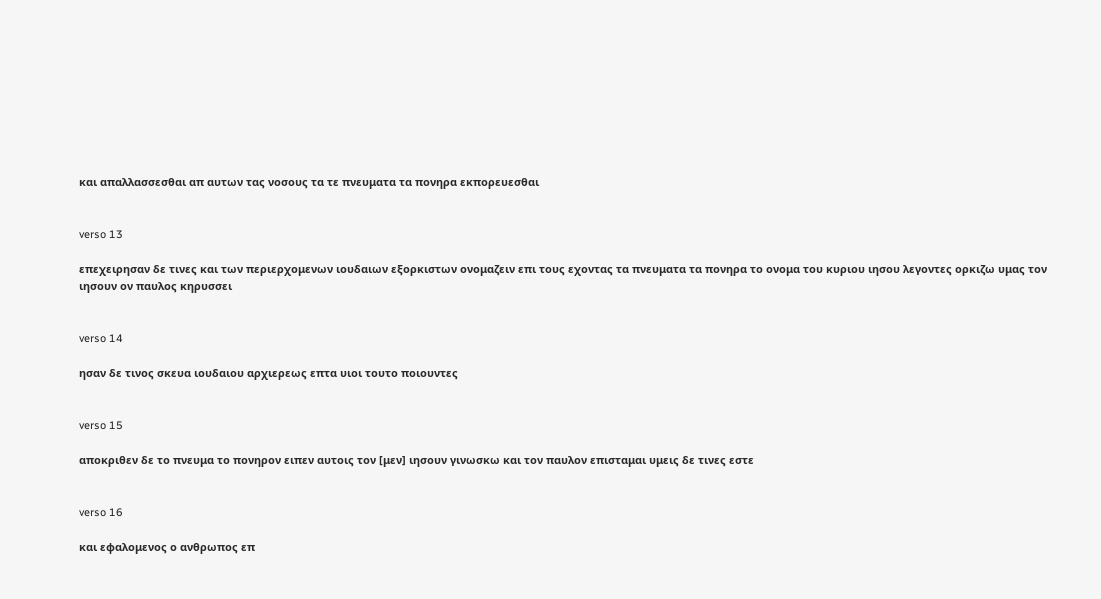και απαλλασσεσθαι απ αυτων τας νοσους τα τε πνευματα τα πονηρα εκπορευεσθαι


verso 13

επεχειρησαν δε τινες και των περιερχομενων ιουδαιων εξορκιστων ονομαζειν επι τους εχοντας τα πνευματα τα πονηρα το ονομα του κυριου ιησου λεγοντες ορκιζω υμας τον ιησουν ον παυλος κηρυσσει


verso 14

ησαν δε τινος σκευα ιουδαιου αρχιερεως επτα υιοι τουτο ποιουντες


verso 15

αποκριθεν δε το πνευμα το πονηρον ειπεν αυτοις τον [μεν] ιησουν γινωσκω και τον παυλον επισταμαι υμεις δε τινες εστε


verso 16

και εφαλομενος ο ανθρωπος επ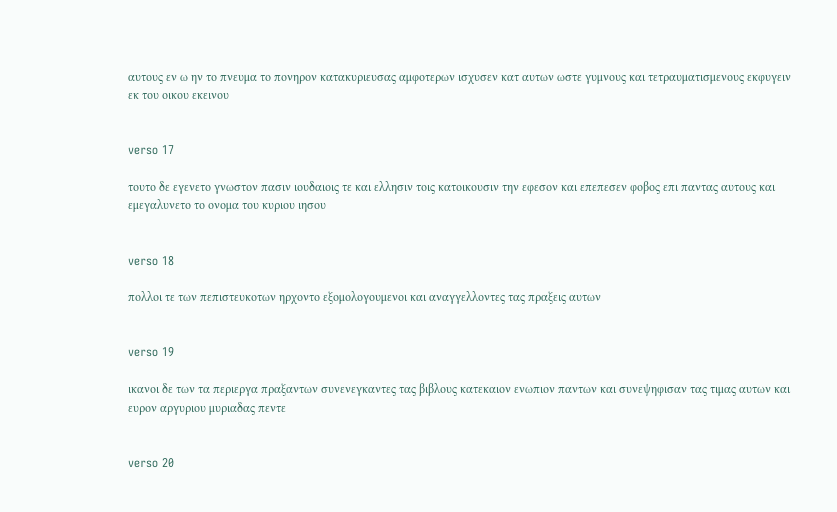αυτους εν ω ην το πνευμα το πονηρον κατακυριευσας αμφοτερων ισχυσεν κατ αυτων ωστε γυμνους και τετραυματισμενους εκφυγειν εκ του οικου εκεινου


verso 17

τουτο δε εγενετο γνωστον πασιν ιουδαιοις τε και ελλησιν τοις κατοικουσιν την εφεσον και επεπεσεν φοβος επι παντας αυτους και εμεγαλυνετο το ονομα του κυριου ιησου


verso 18

πολλοι τε των πεπιστευκοτων ηρχοντο εξομολογουμενοι και αναγγελλοντες τας πραξεις αυτων


verso 19

ικανοι δε των τα περιεργα πραξαντων συνενεγκαντες τας βιβλους κατεκαιον ενωπιον παντων και συνεψηφισαν τας τιμας αυτων και ευρον αργυριου μυριαδας πεντε


verso 20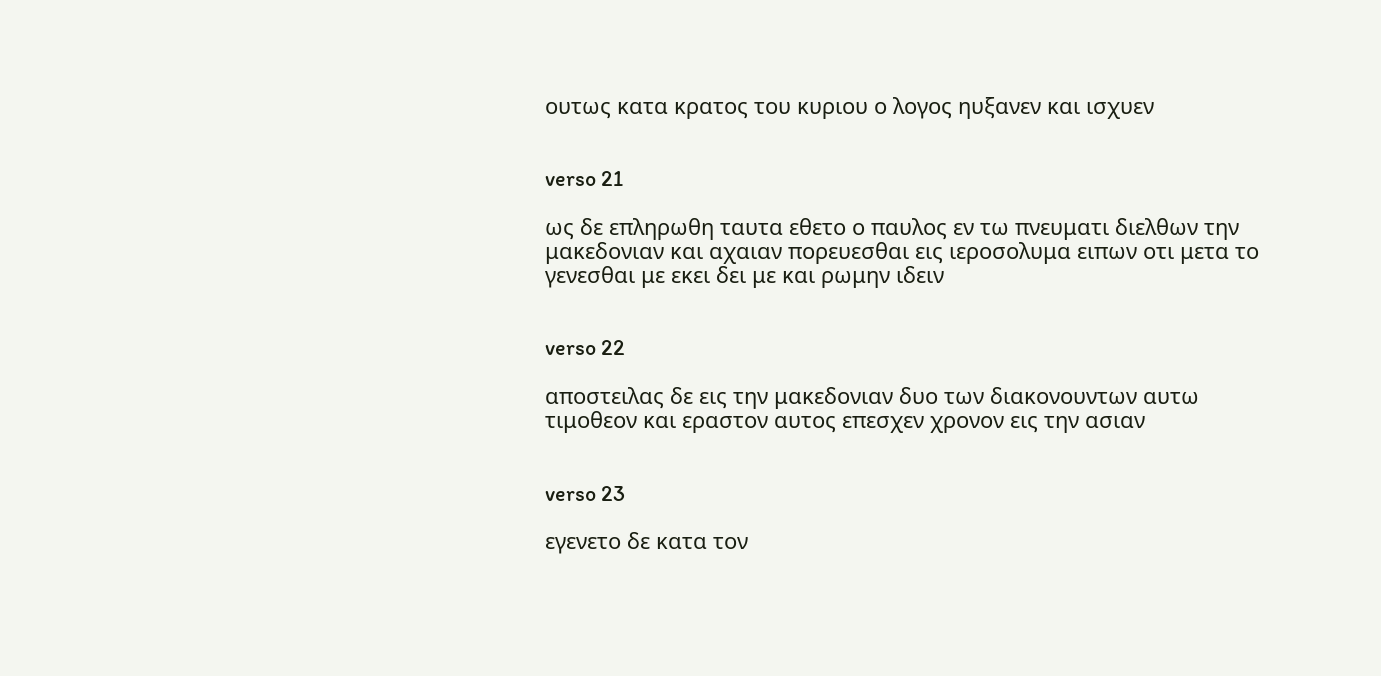ουτως κατα κρατος του κυριου ο λογος ηυξανεν και ισχυεν


verso 21

ως δε επληρωθη ταυτα εθετο ο παυλος εν τω πνευματι διελθων την μακεδονιαν και αχαιαν πορευεσθαι εις ιεροσολυμα ειπων οτι μετα το γενεσθαι με εκει δει με και ρωμην ιδειν


verso 22

αποστειλας δε εις την μακεδονιαν δυο των διακονουντων αυτω τιμοθεον και εραστον αυτος επεσχεν χρονον εις την ασιαν


verso 23

εγενετο δε κατα τον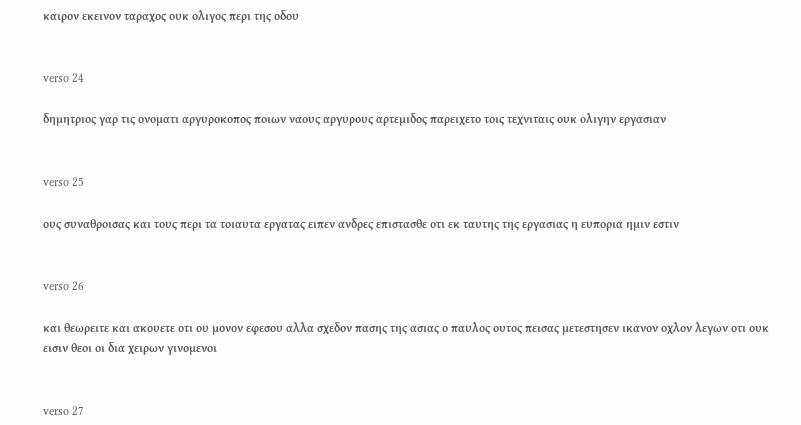καιρον εκεινον ταραχος ουκ ολιγος περι της οδου


verso 24

δημητριος γαρ τις ονοματι αργυροκοπος ποιων ναους αργυρους αρτεμιδος παρειχετο τοις τεχνιταις ουκ ολιγην εργασιαν


verso 25

ους συναθροισας και τους περι τα τοιαυτα εργατας ειπεν ανδρες επιστασθε οτι εκ ταυτης της εργασιας η ευπορια ημιν εστιν


verso 26

και θεωρειτε και ακουετε οτι ου μονον εφεσου αλλα σχεδον πασης της ασιας ο παυλος ουτος πεισας μετεστησεν ικανον οχλον λεγων οτι ουκ εισιν θεοι οι δια χειρων γινομενοι


verso 27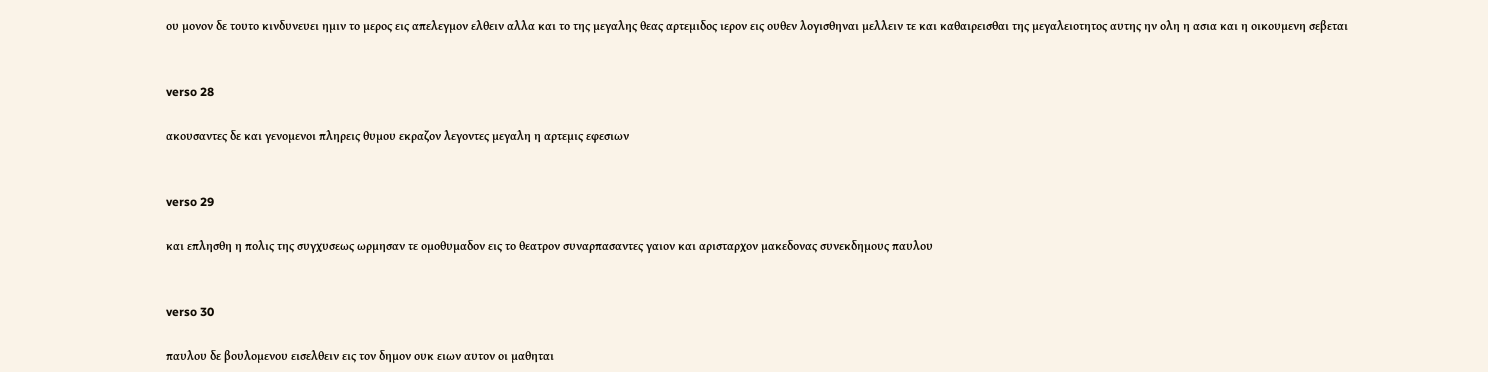ου μονον δε τουτο κινδυνευει ημιν το μερος εις απελεγμον ελθειν αλλα και το της μεγαλης θεας αρτεμιδος ιερον εις ουθεν λογισθηναι μελλειν τε και καθαιρεισθαι της μεγαλειοτητος αυτης ην ολη η ασια και η οικουμενη σεβεται


verso 28

ακουσαντες δε και γενομενοι πληρεις θυμου εκραζον λεγοντες μεγαλη η αρτεμις εφεσιων


verso 29

και επλησθη η πολις της συγχυσεως ωρμησαν τε ομοθυμαδον εις το θεατρον συναρπασαντες γαιον και αρισταρχον μακεδονας συνεκδημους παυλου


verso 30

παυλου δε βουλομενου εισελθειν εις τον δημον ουκ ειων αυτον οι μαθηται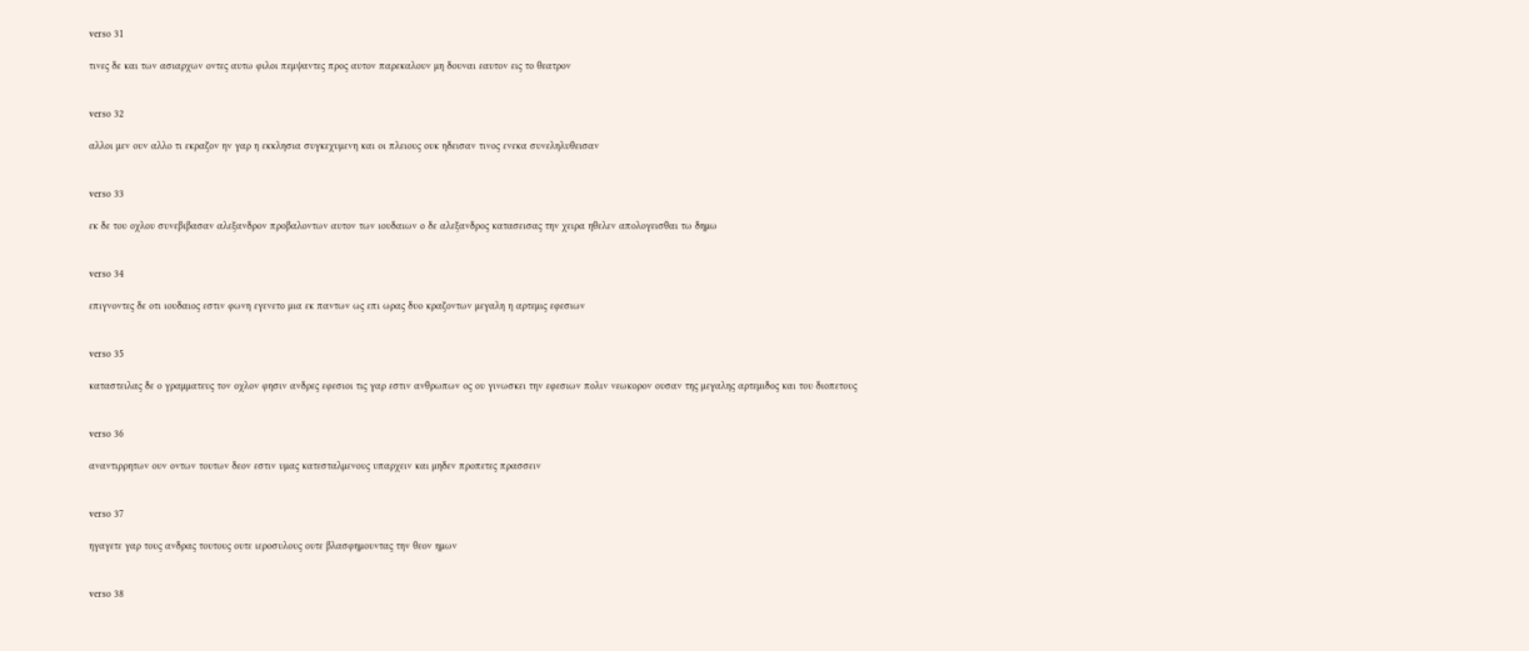verso 31

τινες δε και των ασιαρχων οντες αυτω φιλοι πεμψαντες προς αυτον παρεκαλουν μη δουναι εαυτον εις το θεατρον


verso 32

αλλοι μεν ουν αλλο τι εκραζον ην γαρ η εκκλησια συγκεχυμενη και οι πλειους ουκ ηδεισαν τινος ενεκα συνεληλυθεισαν


verso 33

εκ δε του οχλου συνεβιβασαν αλεξανδρον προβαλοντων αυτον των ιουδαιων ο δε αλεξανδρος κατασεισας την χειρα ηθελεν απολογεισθαι τω δημω


verso 34

επιγνοντες δε οτι ιουδαιος εστιν φωνη εγενετο μια εκ παντων ως επι ωρας δυο κραζοντων μεγαλη η αρτεμις εφεσιων


verso 35

καταστειλας δε ο γραμματευς τον οχλον φησιν ανδρες εφεσιοι τις γαρ εστιν ανθρωπων ος ου γινωσκει την εφεσιων πολιν νεωκορον ουσαν της μεγαλης αρτεμιδος και του διοπετους


verso 36

αναντιρρητων ουν οντων τουτων δεον εστιν υμας κατεσταλμενους υπαρχειν και μηδεν προπετες πρασσειν


verso 37

ηγαγετε γαρ τους ανδρας τουτους ουτε ιεροσυλους ουτε βλασφημουντας την θεον ημων


verso 38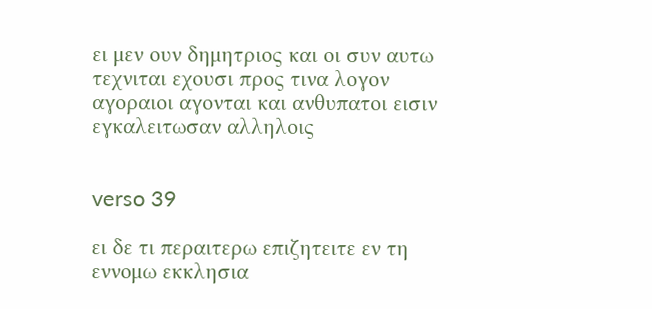ει μεν ουν δημητριος και οι συν αυτω τεχνιται εχουσι προς τινα λογον αγοραιοι αγονται και ανθυπατοι εισιν εγκαλειτωσαν αλληλοις


verso 39

ει δε τι περαιτερω επιζητειτε εν τη εννομω εκκλησια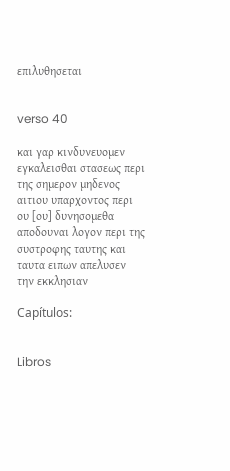επιλυθησεται


verso 40

και γαρ κινδυνευομεν εγκαλεισθαι στασεως περι της σημερον μηδενος αιτιου υπαρχοντος περι ου [ου] δυνησομεθα αποδουναι λογον περι της συστροφης ταυτης και ταυτα ειπων απελυσεν την εκκλησιαν

Capítulos:


Libros